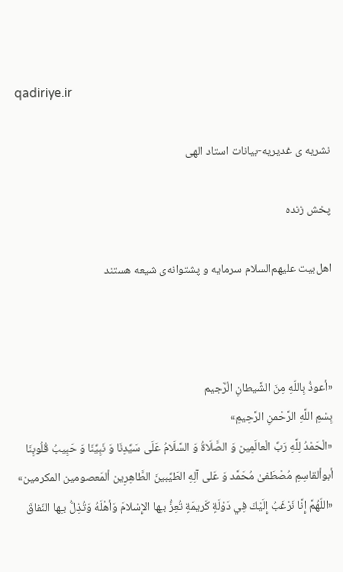qadiriye.ir

نشریه ی غدیریه-بیانات استاد الهی

پخش زنده

اهل‌بیت علیهم‌السلام سرمایه و پشتوانه‌ی شیعه هستند



«أعوذُ بِاللّهِ مِنَ الشَّیطانِ الْرَّجیم
بِسْمِ اللَّهِ الرَّحْمنِ الرَّحِيمِ»
«الْحَمْدُ لِلَّهِ رَبِّ الْعالَمِين وَ الصَّلَاةُ وَ السَّلَامُ عَلَى سَيِّدِنَا وَ نَبِيِّنَا وَ حَبِيبُ قُلُوبِنَا أبوألقاسِمِ مُصْطَفیٰ مُحَمَّد وَ عَلی آلِهِ الطَیِّبینَ الطَّاهِرِين ألمَعصومین المکرمین»
«اللّهُمَّ إِنَّا نَرْغَبُ إِلَيْكَ فِي دَوْلَةٍ كَريمَةٍ تُعِزُّ بـِها الإِسْلامَ وَأهْلَهُ وَتُذِلُّ بـِها النّفاقَ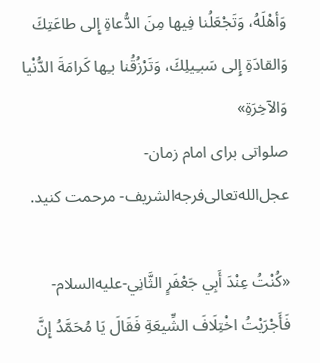وَأهْلَهُ، وَتَجْعَلُنا فِيها مِنَ الدُّعاةِ إِلى طاعَتِكَ وَالقادَةِ إِلى سَبـِيلِكَ، وَتَرْزُقُنا بـِها كَرامَةَ الدُّنْيا وَالآخِرَةِ»
صلواتی برای امام زمان-عجل‌الله‌تعالی‌فرجه‌الشریف- مرحمت کنید.

«كُنْتُ عِنْدَ أَبِي جَعْفَرٍ الثَّانِي-علیه‌السلام- فَأَجْرَيْتُ اخْتِلَافَ الشِّيعَةِ فَقَالَ يَا مُحَمَّدُ إِنَّ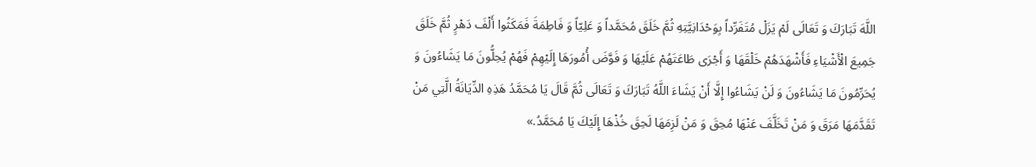اللَّهَ تَبَارَكَ وَ تَعَالَى لَمْ يَزَلْ مُتَفَرِّداً بِوَحْدَانِيَّتِهِ ثُمَّ خَلَقَ مُحَمَّداً وَ عَلِيّاً وَ فَاطِمَةَ فَمَكَثُوا أَلْفَ دَهْرٍ ثُمَّ خَلَقَ جَمِيعَ الْأَشْيَاءِ فَأَشْهَدَهُمْ خَلْقَهَا وَ أَجْرَى طَاعَتَهُمْ عَلَيْهَا وَ فَوَّضَ أُمُورَهَا إِلَيْهِمْ فَهُمْ يُحِلُّونَ مَا يَشَاءُونَ وَ يُحَرِّمُونَ مَا يَشَاءُونَ وَ لَنْ يَشَاءُوا إِلَّا أَنْ يَشَاءَ اللَّهُ تَبَارَكَ وَ تَعَالَى ثُمَّ قَالَ يَا مُحَمَّدُ هَذِهِ الدِّيَانَةُ الَّتِي مَنْ تَقَدَّمَهَا مَرَقَ وَ مَنْ تَخَلَّفَ عَنْهَا مُحِقَ وَ مَنْ لَزِمَهَا لَحِقَ خُذْهَا إِلَيْكَ يَا مُحَمَّدُ.»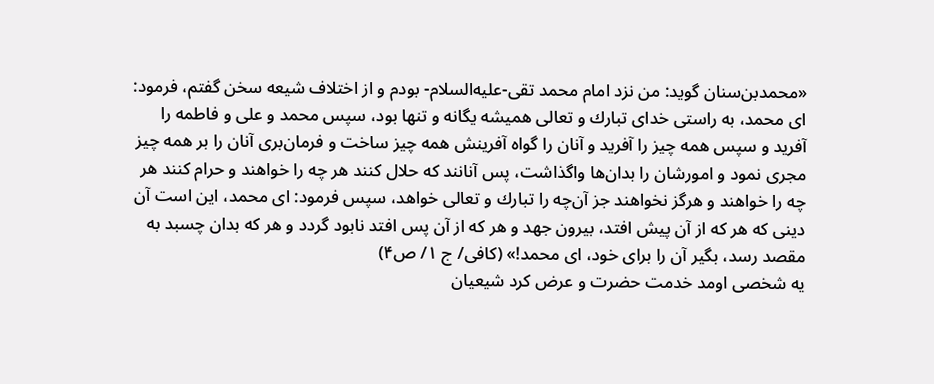«محمد‌بن‌سنان گويد: من نزد امام محمد تقى-علیه‌السلام- بودم و از اختلاف شيعه سخن گفتم، فرمود: اى محمد، به راستى خدای تبارك و تعالى هميشه يگانه و تنها بود، سپس محمد و على و فاطمه را آفريد و سپس همه چيز را آفريد و آنان را گواه آفرينش همه چيز ساخت و فرمان‌برى آنان را بر همه چيز مجرى نمود و امورشان را بدان‌ها واگذاشت، پس آنانند كه حلال كنند هر چه را خواهند و حرام كنند هر چه را خواهند و هرگز نخواهند جز آن‌چه را تبارك و تعالى خواهد، سپس فرمود: اى محمد، اين است آن دينى كه هر كه از آن پيش افتد، بيرون جهد و هر كه از آن پس افتد نابود گردد و هر كه بدان چسبد به مقصد رسد، بگير آن را براى خود، ای محمد!» (کافی/ ج ۱/ ص۴)
یه شخصی اومد خدمت حضرت و عرض کرد شیعیان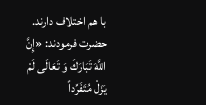با هم اختلاف دارند. حضرت فرمودند: «إِنَّ اللَّهَ تَبَارَكَ وَ تَعَالَى لَمْ يَزَلْ مُتَفَرِّداً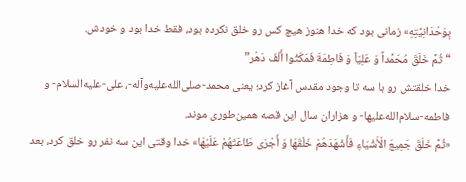بِوَحْدَانِيَّتِهِ» زمانی بود که خدا هنوز هیچ کس رو خلق نکرده بود، فقط خدا بود و خودش.
“ثُمَّ خَلَقَ مُحَمَّداً وَ عَلِيّاً وَ فَاطِمَةَ فَمَكَثُوا أَلْفَ دَهْر”
خدا خلقتش رو با سه تا وجود مقدس آغاز کرد؛ یعنی محمد-صلی‌الله‌علیه‌وآله-، علی-علیه‌السلام- و فاطمه-سلام‌الله‌علیها- و هزاران سال این قصه همین‌طوری موند.
«ثُمَّ خَلَقَ جَمِيعَ الْأَشْيَاءِ فَأَشْهَدَهُمْ خَلْقَهَا وَ أَجْرَى طَاعَتَهُمْ عَلَيْهَا» خدا وقتی این سه نفر رو خلق کرد، بعد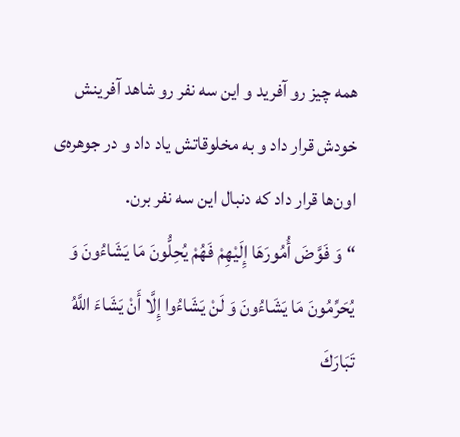همه چیز رو آفرید و این سه نفر رو شاهد آفرینش خودش قرار داد و به مخلوقاتش یاد داد و در جوهره‌ی اون‌ها قرار داد که دنبال این سه نفر برن.
“وَ فَوَّضَ أُمُورَهَا إِلَيْهِمْ فَهُمْ يُحِلُّونَ مَا يَشَاءُونَ وَ يُحَرِّمُونَ مَا يَشَاءُونَ وَ لَنْ يَشَاءُوا إِلَّا أَنْ يَشَاءَ اللَّهُ تَبَارَكَ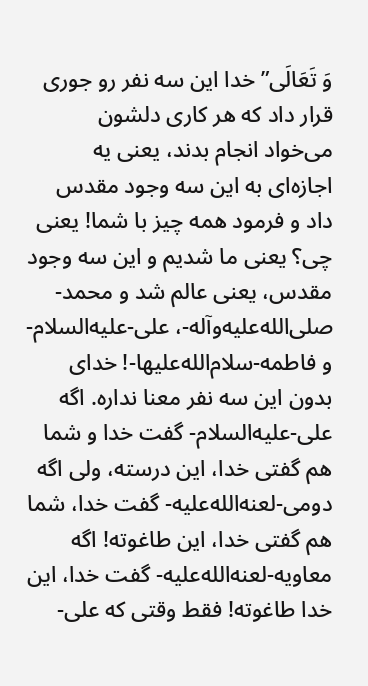وَ تَعَالَى” خدا این سه نفر رو جوری قرار داد که هر کاری دلشون می‌خواد انجام بدند، یعنی یه اجازه‌ای به این سه وجود مقدس داد و فرمود همه چیز با شما! یعنی چی؟ یعنی ما شدیم و این سه وجود مقدس، یعنی عالم شد و محمد-صلی‌الله‌علیه‌وآله-، علی-علیه‌السلام- و فاطمه-سلام‌الله‌علیها-! خدای بدون این سه نفر معنا نداره. اگه علی-علیه‌السلام- گفت خدا و شما هم گفتی خدا، این درسته، ولی اگه دومی-لعنه‌الله‌علیه- گفت خدا، شما هم گفتی خدا، این طاغوته! اگه معاویه-لعنه‌الله‌علیه- گفت خدا، این خدا طاغوته! فقط وقتی که علی-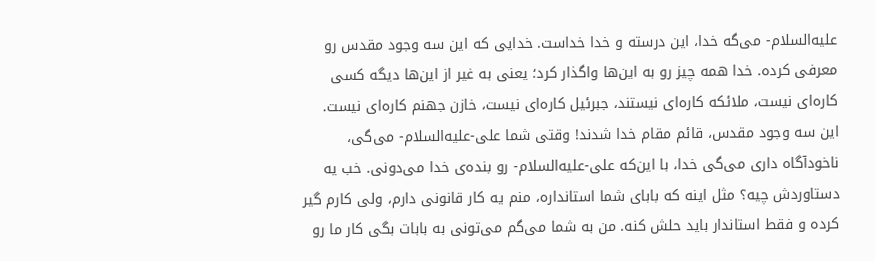علیه‌السلام- می‌گه خدا، این درسته و خدا خداست. خدایی که این سه وجود مقدس رو معرفی کرده. خدا همه چیز رو به این‌ها واگذار کرد؛ یعنی به غیر از این‌ها دیگه کسی کاره‌ای نیست، ملائکه کاره‌ای نیستند، جبرئیل کاره‌ای نیست، خازن جهنم کاره‌ای نیست.
این سه وجود مقدس، قائم مقام خدا شدند! وقتی شما علی-علیه‌السلام- می‌گی، ناخودآگاه داری می‌گی خدا، با این‌که علی-علیه‌السلام- رو بنده‌ی خدا می‌دونی. خب یه دستاوردش چیه؟ مثل اینه که بابای شما استانداره، منم یه کار قانونی دارم، ولی کارم گیر کرده و فقط استاندار باید حلش کنه. من به شما می‌گم می‌تونی به بابات بگی کار ما رو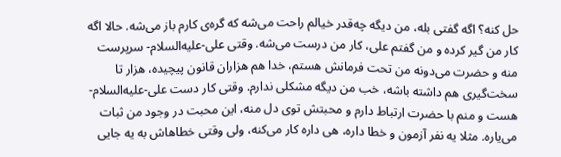حل کنه؟ اگه گفتی بله، من دیگه چه‌قدر خیالم راحت می‌شه که گره‌ی کارم باز می‌شه. حالا اگه کار من گیر کرده و من گفتم علی، کار من درست می‌شه. وقتی علی-علیه‌السلام- سرپرست منه و حضرت می‌دونه من تحت فرمانش هستم، خدا هم هزاران قانون پیچیده، هزار تا سخت‌گیری هم داشته باشه، خب من دیگه مشکلی ندارم. وقتی کار دست علی-علیه‌السلام- هست و منم با حضرت ارتباط دارم و محبتش توی دل منه، این محبت در وجود من ثبات می‌یاره. مثلا یه نفر آزمون و خطا داره، هی داره کار می‌کنه، ولی وقتی خطاهاش به یه جایی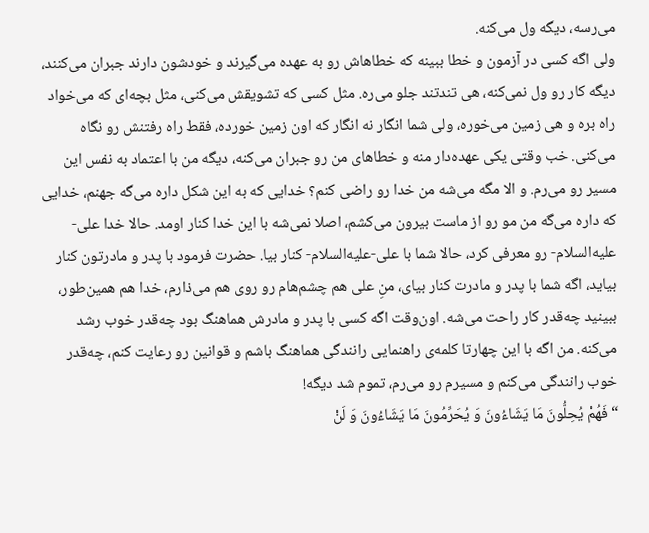می‌رسه، دیگه ول می‌کنه.
ولی اگه کسی در آزمون و خطا ببینه که خطاهاش رو به عهده می‌گیرند و خودشون دارند جبران می‌کنند، دیگه کار رو ول نمی‌کنه، هی تندتند جلو می‌ره. مثل کسی‌ که تشویقش می‌کنی، مثل بچه‌ای که می‌خواد راه بره و هی زمین می‌خوره، ولی شما انگار نه انگار که اون زمین خورده، فقط راه رفتنش رو نگاه می‌کنی. خب وقتی یکی عهده‌دار منه و خطاهای من رو جبران می‌کنه، دیگه من با اعتماد به نفس این مسیر رو می‌رم. و الا مگه می‌شه من خدا رو راضی کنم؟ خدایی که به این شکل داره می‌گه جهنم، خدایی که داره می‌گه من مو رو از ماست بیرون می‌کشم، اصلا نمی‌شه با این خدا کنار اومد. حالا خدا علی-علیه‌السلام- رو معرفی کرد، حالا شما با علی-علیه‌السلام- کنار بیا. حضرت فرمود با پدر و مادرتون کنار بیاید، اگه شما با پدر و مادرت کنار بیای، منِ علی هم چشم‌هام رو روی هم می‌ذارم، خدا هم همین‌طور، ببینید چه‌قدر کار راحت می‌شه. اون‌وقت اگه کسی با پدر و مادرش هماهنگ بود چه‌قدر خوب رشد می‌کنه. من اگه با این چهار‌تا کلمه‌ی راهنمایی رانندگی هماهنگ باشم و قوانین رو رعایت کنم، چه‌قدر خوب رانندگی می‌کنم و مسیرم رو می‌رم، تموم شد دیگه!
“فَهُمْ يُحِلُّونَ مَا يَشَاءُونَ وَ يُحَرِّمُونَ مَا يَشَاءُونَ وَ لَنْ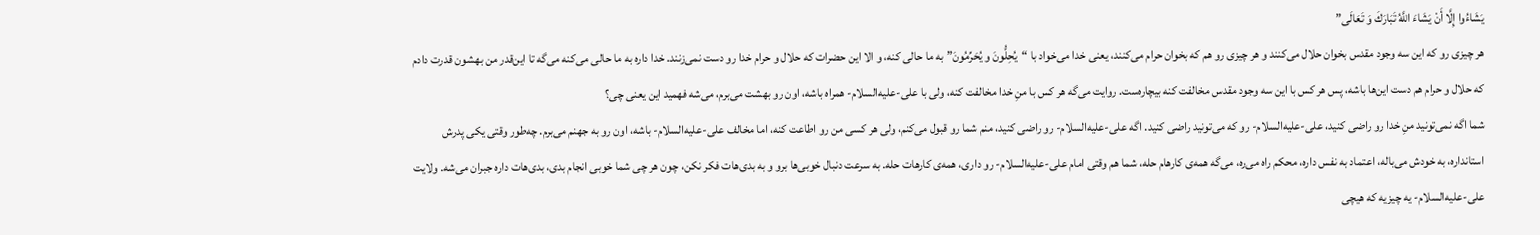يَشَاءُوا إِلَّا أَنْ يَشَاءَ اللَّهُ تَبَارَكَ وَ تَعَالَى”
هر چیزی رو که این سه وجود مقدس بخوان حلال می‌کنند و هر چیزی رو هم که بخوان حرام می‌کنند، یعنی خدا می‌خواد با “يُحِلُّونَ و يُحَرِّمُونَ” به ما حالی کنه‌، و الا این حضرات که حلال و حرام خدا رو دست نمی‌زنند. خدا داره به ما حالی می‌کنه می‌گه تا این‌قدر من بهشون قدرت دادم که حلال و حرام هم دست این‌ها باشه، پس هر کس با این سه وجود مقدس مخالفت کنه بیچاره‌ست. روایت می‌گه هر کس با منِ خدا مخالفت کنه، ولی با علی-علیه‌السلام- همراه باشه، اون رو بهشت می‌برم، می‌شه فهمید این یعنی چی؟
شما اگه نمی‌تونید منِ خدا رو راضی کنید، علی-علیه‌السلام- رو که می‌تونید راضی کنید. اگه علی-علیه‌السلام- رو راضی کنید، منم شما رو قبول می‌کنم، ولی هر کسی من رو اطاعت کنه، اما مخالف علی-علیه‌السلام- باشه، اون رو به جهنم می‌برم. چه‌طور وقتی یکی پدرش استانداره، به خودش می‌باله، اعتماد به نفس داره، محکم راه می‌ره، می‌گه همه‌ی کارهام حله، شما هم وقتی امام‌ علی-علیه‌السلام- رو داری، همه‌ی کارهات حله. به سرعت دنبال خوبی‌ها برو و به بدی‌هات فکر نکن، چون هر چی شما خوبی انجام بدی، بدی‌هات داره جبران می‌شه. ولایت علی-علیه‌السلام- یه چیزیه که هیچی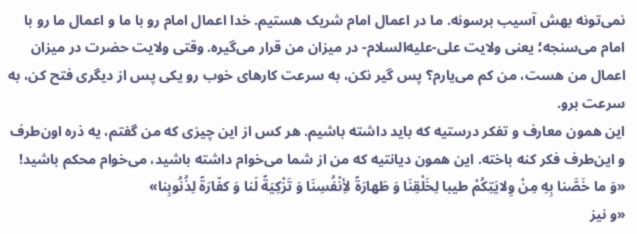نمی‌تونه بهش آسیب برسونه. ما در اعمال امام شریک هستیم. خدا اعمال امام رو با ما و اعمال ما رو با امام می‌سنجه؛ یعنی ولایت علی-علیه‌السلام- در میزان من قرار می‌گیره. وقتی ولایت حضرت در میزان اعمال من‌ هست، من کم می‌یارم؟ پس گیر نکن، به سرعت کارهای خوب رو یکی پس از دیگری فتح کن، به سرعت برو.
این همون معارف و تفکر درستیه که باید داشته باشیم. هر کس از این چیزی که من گفتم، یه ذره اون‌طرف و این‌طرف فکر کنه باخته. این همون دیانتیه که من از شما می‌خوام داشته باشید، می‌‌خوام محکم باشید! «وَ ما خَصَّنا بِهِ مِنْ وِلايَتِكُمْ طيبا لِخَلْقِنَا وَ طَهارَةً لأِنْفُسِنَا وَ تَزْكِيَةً لَنا وَ كفّارَةً لِذُنُوبِنا»
«و نيز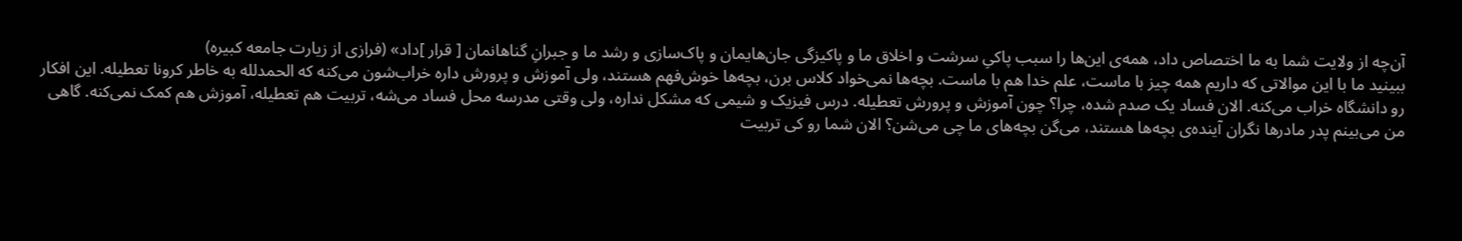آن‌چه از ولايت شما به ما اختصاص داد، همه‌ی اين‌ها را سبب پاكىِ سرشت و اخلاق ما و پاكيزگى جان‌هايمان و پاک‌سازى و رشد ما و جبرانِ گناهانمان [ قرار ]داد» (فرازی از زیارت جامعه کبیره)
ببینید ما با این موالاتی که داریم همه چیز با ماست، علم خدا هم با ماست. بچه‌ها نمی‌خواد کلاس برن، بچه‌ها خوش‌فهم هستند، ولی آموزش و پرورش داره خراب‌شون می‌کنه که الحمدلله به خاطر کرونا تعطیله. این افکار رو دانشگاه خراب می‌کنه. الان فساد یک صدم شده، چرا؟ چون آموزش و پرورش تعطیله. درس فیزیک و شیمی که مشکل نداره، ولی وقتی مدرسه محل فساد می‌شه، تربیت هم تعطیله، آموزش هم کمک نمی‌کنه. گاهی من می‌بینم پدر مادرها نگران آینده‌ی بچه‌ها هستند، می‌گن بچه‌های ما چی می‌شن؟ الان شما رو کی تربیت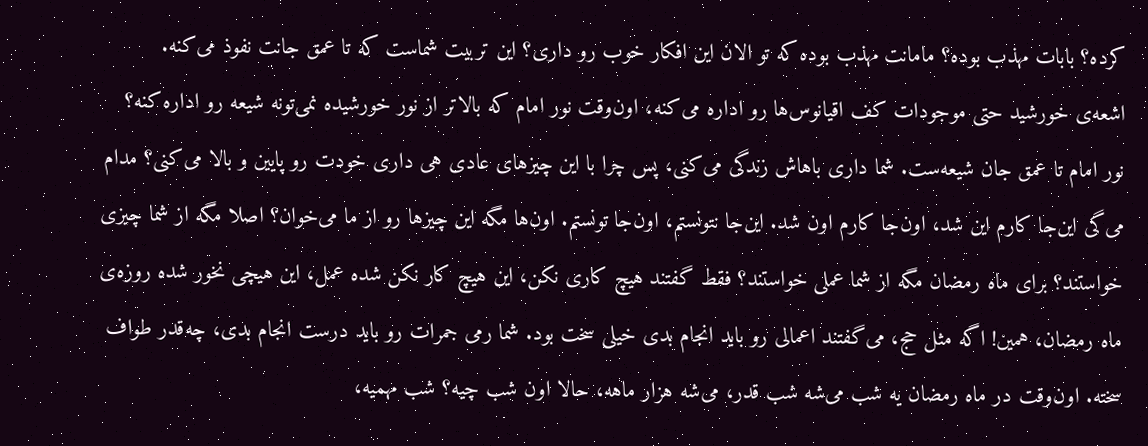کرده؟ بابات مهذب بوده؟ مامانت مهذب بوده که تو الان این افکار خوب رو داری؟ این تربیت شماست که تا عمق جانت نفوذ می‌کنه.
اشعه‌ی خورشید حتی موجودات کف اقیانوس‌ها رو اداره می‌کنه، اون‌وقت نور امام که بالاتر از نور خورشیده نمی‌تونه شیعه رو اداره کنه؟ نور امام تا عمق جان شیعه‌ست. شما داری باهاش زندگی می‌کنی، پس چرا با این چیزهای عادی هی داری خودت رو پایین و بالا می‌کنی؟ مدام می‌گی این‌جا کارم این شد، اون‌جا کارم اون شد. این‌جا نتونستم، اون‌جا تونستم. اون‌ها مگه این چیزها رو از ما می‌خوان؟ اصلا مگه از شما چیزی خواستند؟ برای ماه رمضان مگه از شما عملی خواستند؟ فقط گفتند هیچ کاری نکن، این هیچ کار نکن شده عمل، این هیچی نخور شده روزه‌ی ماه رمضان، همین! اگه مثل حج، می‌گفتند اعمالی رو باید انجام بدی خیلی سخت بود. شما رمی جمرات رو باید درست انجام بدی، چه‌قدر طواف سخته. اون‌وقت در ماه رمضان یه شب می‌شه شب قدر، می‌شه هزار ماهه، حالا اون شب چیه؟ شب مهمیه،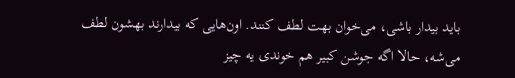باید بیدار باشی، می‌خوان بهت لطف کنند. اون‌هایی که بیدارند بهشون لطف می‌شه، حالا اگه جوشن کبیر هم خوندی یه چیز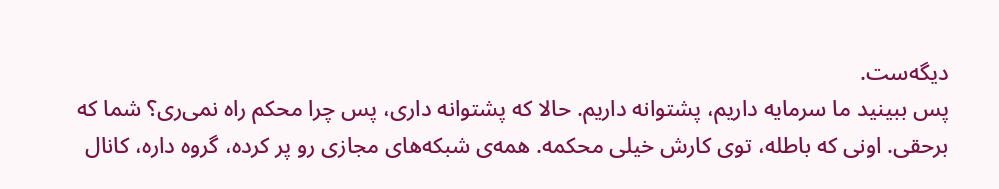دیگه‌ست.
پس ببینید ما سرمایه داریم، پشتوانه داریم. حالا که پشتوانه داری، پس چرا محکم راه نمی‌ری؟ شما که برحقی. اونی که باطله، توی کارش خیلی محکمه. همه‌ی شبکه‌های مجازی رو پر کرده، گروه داره، کانال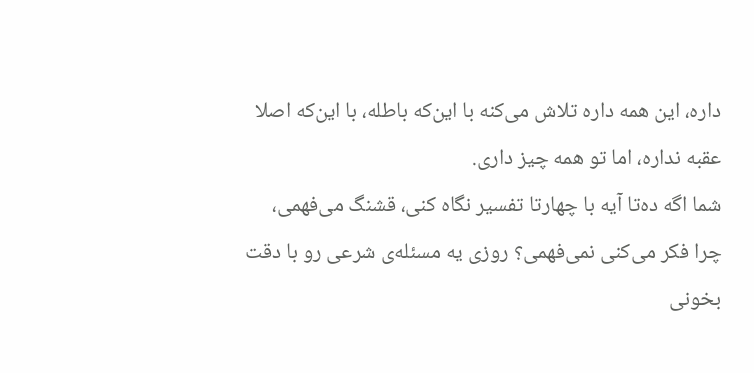داره، این همه داره تلاش می‌کنه با این‌که باطله، با این‌که اصلا عقبه نداره، اما تو همه چیز داری.
شما اگه ده‌تا آیه با چهار‌تا تفسیر نگاه کنی، قشنگ می‌فهمی، چرا فکر می‌کنی نمی‌فهمی؟ روزی یه مسئله‌ی شرعی رو با دقت بخونی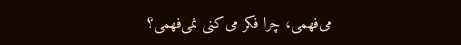می‌فهمی، چرا فکر می‌کنی نمی‌فهمی؟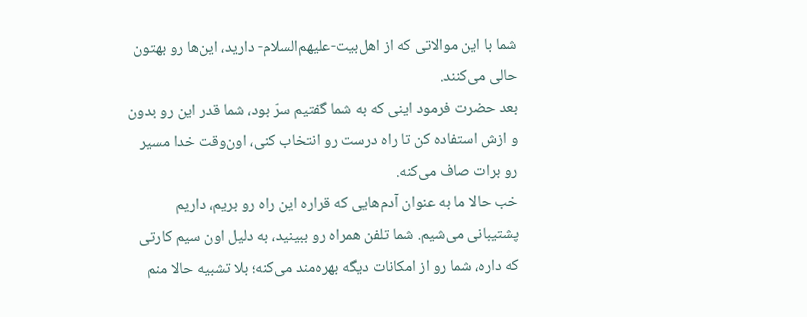شما با این موالاتی که از اهل‌بیت-علیهم‌السلام- دارید، این‌ها رو بهتون حالی می‌کنند.
بعد حضرت فرمود اینی که به شما گفتیم سرّ بود، شما قدر این رو بدون و ازش استفاده کن تا راه درست رو انتخاب کنی، اون‌وقت خدا مسیر رو برات صاف می‌کنه.
خب حالا ما به عنوان آدم‌هایی که قراره این راه رو بریم، داریم پشتیبانی می‌شیم. شما تلفن همراه رو ببینید، به دلیل اون سیم کارتی که داره، شما رو از امکانات دیگه بهره‌مند می‌کنه؛ بلا تشبیه حالا منم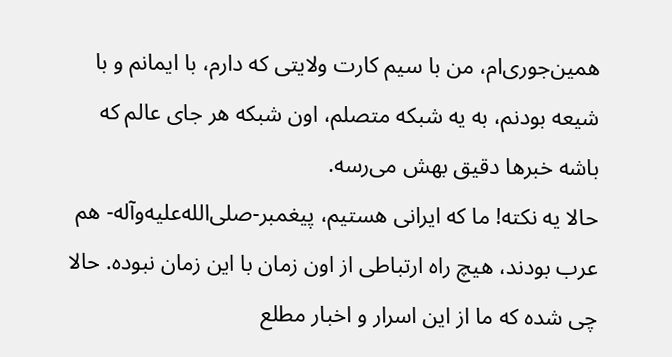همین‌جوری‌ام، من با سیم کارت ولایتی که دارم، با ایمانم و با شیعه بودنم، به یه شبکه متصلم، اون شبکه هر جای عالم که باشه خبرها دقیق بهش می‌رسه.
حالا یه نکته! ما که ایرانی هستیم، پیغمبر-صلی‌الله‌علیه‌وآله- هم عرب بودند، هیچ راه ارتباطی از اون زمان با این زمان نبوده. حالا چی شده که ما از این اسرار و اخبار مطلع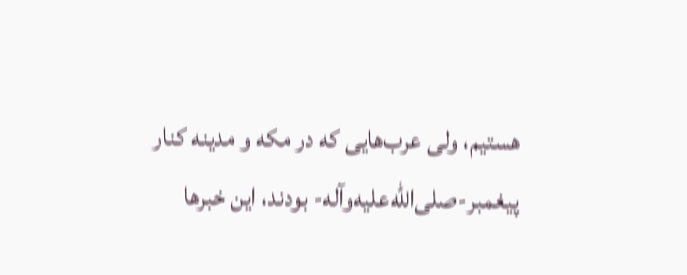هستیم، ولی عرب‌هایی که در مکه و مدینه کنار پیغمبر-صلی‌الله‌علیه‌وآله- بودند، این خبرها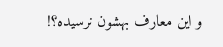و این معارف بهشون نرسیده؟!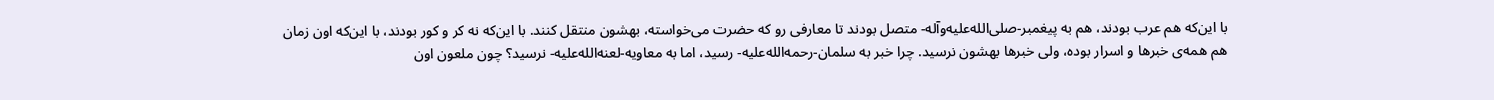با این‌که هم عرب بودند، هم به پیغمبر-صلی‌الله‌علیه‌وآله- متصل بودند تا معارفی رو که حضرت می‌خواسته، بهشون منتقل کنند. با این‌که نه کر و کور بودند، با این‌که اون زمان هم همه‌ی خبرها و اسرار بوده، ولی خبرها بهشون نرسید. چرا خبر به سلمان-رحمه‌الله‌علیه- رسید، اما به معاویه-لعنه‌الله‌علیه- نرسید؟ چون ملعون اون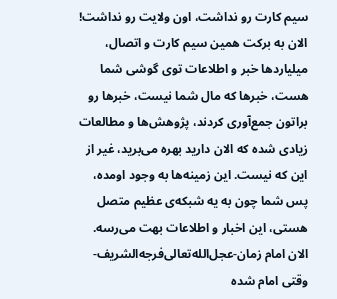سیم کارت رو نداشت، اون ولایت‌ رو نداشت!
الان به برکت همین سیم کارت و اتصال، میلیاردها خبر و اطلاعات توی گوشی شما هست، خبرها که مال شما نیست، خبرها رو براتون جمع‌آوری کردند، پژوهش‌ها و مطالعات زیادی شده که الان دارید بهره می‌برید، غیر از این که نیست. این زمینه‌ها به وجود اومده، پس شما چون به یه شبکه‌ی عظیم متصل هستی، این اخبار و اطلاعات بهت می‌رسه. الان امام زمان-عجل‌الله‌تعالی‌فرجه‌الشریف- وقتی امام شده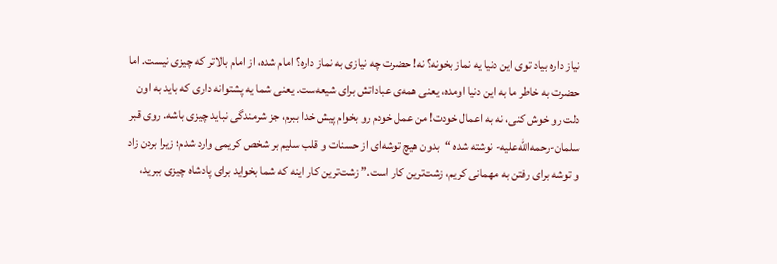نیاز داره بیاد توی این دنیا یه نماز بخونه؟ نه! حضرت چه نیازی به نماز داره؟ امام شده، از امام بالاتر که چیزی نیست. اما حضرت به خاطر ما به این دنیا اومده، یعنی همه‌ی عباداتش برای شیعه‌ست. یعنی شما یه پشتوانه داری که باید به اون دلت رو خوش کنی، نه به اعمال خودت! من عمل خودم رو بخوام پیش خدا ببرم، جز شرمندگی نباید چیزی باشه. روی قبر سلمان-رحمه‌الله‌علیه- نوشته شده “بدون هیچ توشه‌ای از حسنات و قلب سلیم بر شخص کریمی وارد شدم؛ زیرا بردن زاد و توشه برای رفتن به مهمانی کریم، زشت‌ترین کار است.” زشت‌ترین کار اینه که شما بخواید برای پادشاه چیزی ببرید،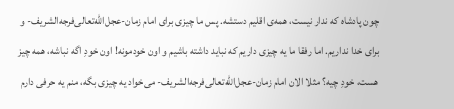چون پادشاه که ندار نیست، همه‌ی اقلیم دستشه. پس ما چیزی برای امام زمان-عجل‌الله‌تعالی‌فرجه‌الشریف- و برای خدا نداریم. اما رفقا ما یه چیزی داریم که نباید داشته باشیم و اون خودمونه! اون خودِ اگه نباشه، همه چیز هست، خودِ چیه؟ مثلا الان امام زمان-عجل‌الله‌تعالی‌فرجه‌الشریف- می‌خواد یه چیزی بگه، منم یه حرفی دارم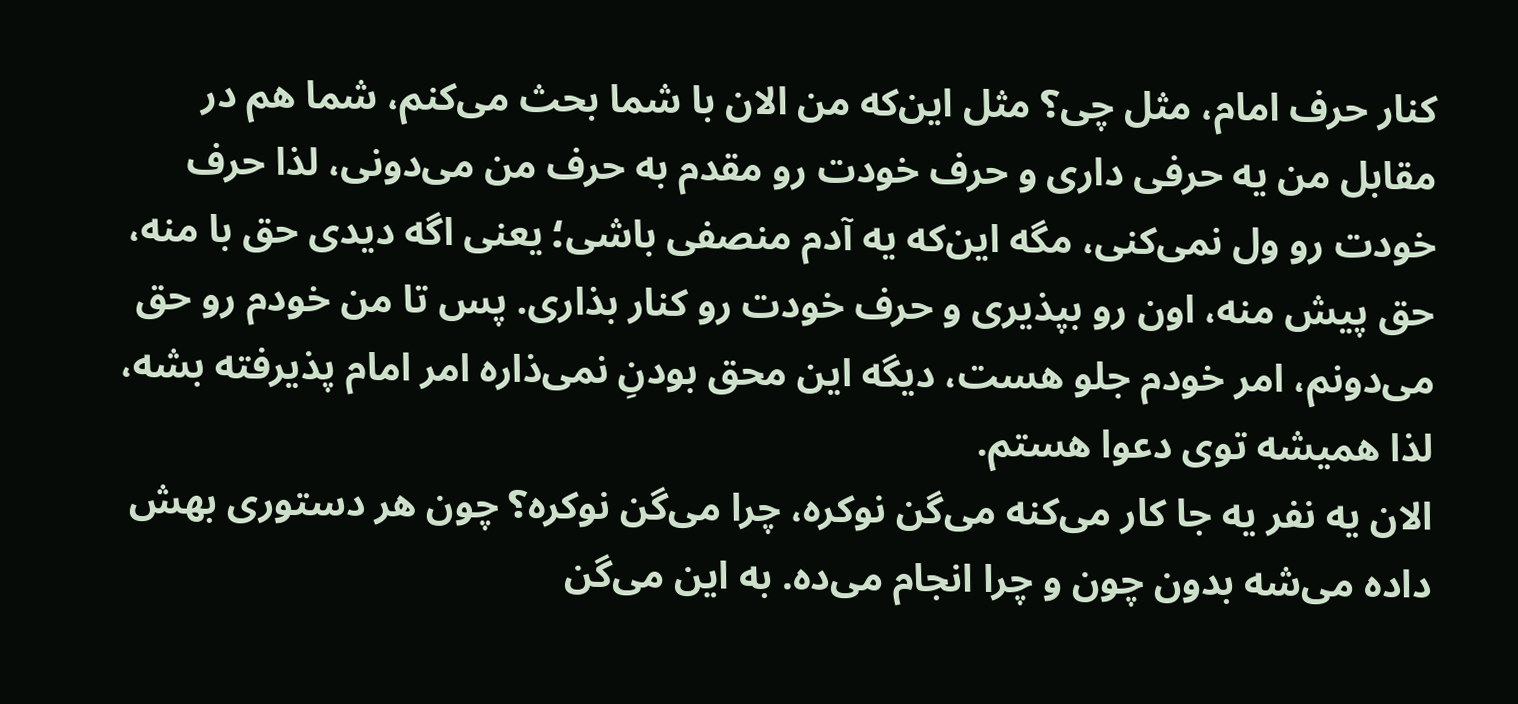کنار حرف امام، مثل چی؟ مثل این‌که من الان با شما بحث می‌کنم، شما هم در مقابل من یه حرفی داری و حرف خودت رو مقدم به حرف من می‌دونی، لذا حرف خودت رو ول نمی‌کنی، مگه این‌که یه آدم منصفی باشی؛ یعنی اگه دیدی حق با منه، حق پیش منه، اون رو بپذیری و حرف خودت رو کنار بذاری. پس تا من خودم رو حق می‌دونم، امر خودم جلو هست، دیگه این محق بودنِ نمی‌ذاره امر امام پذیرفته بشه، لذا همیشه توی دعوا هستم.
الان یه نفر یه جا کار می‌کنه می‌گن نوکره، چرا می‌گن نوکره؟ چون هر دستوری بهش داده می‌شه بدون چون و چرا انجام می‌ده. به این می‌گن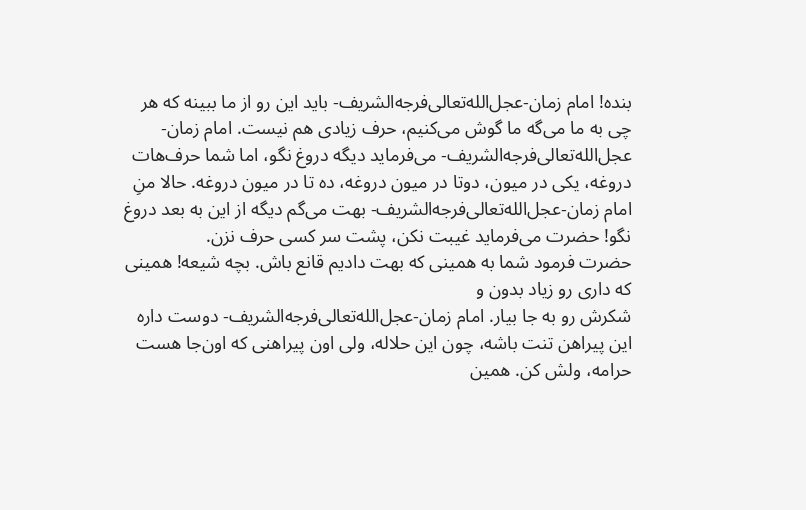بنده! امام زمان-عجل‌الله‌تعالی‌فرجه‌الشریف- باید این رو از ما ببینه که هر چی به ما می‌گه ما گوش می‌کنیم، حرف زیادی هم نیست. امام زمان-عجل‌الله‌تعالی‌فرجه‌الشریف- می‌فرماید دیگه دروغ نگو، اما شما حرف‌هات دروغه، یکی در میون، دو‌تا در میون دروغه، ده تا در میون دروغه. حالا منِ امام زمان-عجل‌الله‌تعالی‌فرجه‌الشریف- بهت می‌گم دیگه از این به بعد دروغ نگو! حضرت می‌فرماید غیبت نکن، پشت سر کسی حرف نزن.
حضرت فرمود شما به همینی که بهت دادیم قانع باش. بچه شیعه! همینی که داری رو زیاد بدون و
شکرش رو به جا بیار. امام زمان-عجل‌الله‌تعالی‌فرجه‌الشریف- دوست داره این پیراهن تنت باشه، چون این حلاله، ولی اون پیراهنی که اون‌جا هست حرامه، ولش کن. همین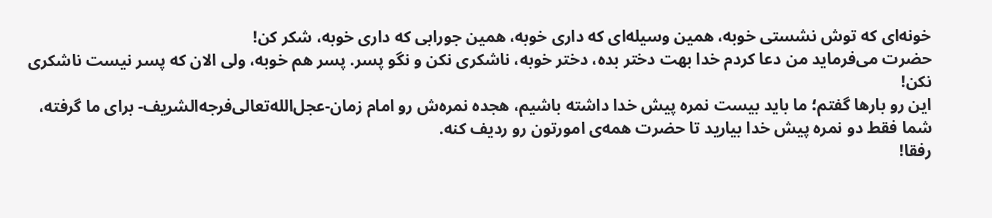خونه‌ای که توش نشستی خوبه، همین وسیله‌ای که داری خوبه، همین جورابی که داری خوبه، شکر کن!
حضرت می‌فرماید من دعا کردم خدا بهت دختر بده، دختر خوبه، ناشکری نکن و نگو پسر. پسر هم خوبه، ولی الان که پسر نیست ناشکری نکن!
این رو بارها گفتم؛ ما باید بیست نمره پیش خدا داشته باشیم، هجده نمره‌ش رو امام زمان-عجل‌الله‌تعالی‌فرجه‌الشریف- برای ما گرفته، شما فقط دو نمره پیش خدا بیارید تا حضرت همه‌ی امورتون رو ردیف کنه.
رفقا!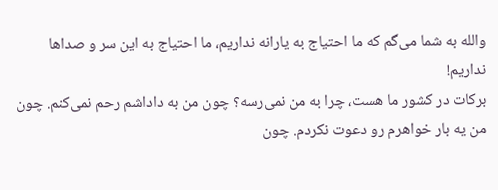والله به شما می‌گم که ما احتیاج به یارانه نداریم، ما احتیاج به این سر و صداها نداریم!
برکات در کشور ما هست، چرا به من نمی‌رسه؟ چون من به داداشم رحم نمی‌کنم. چون من یه بار خواهرم رو دعوت نکردم. چون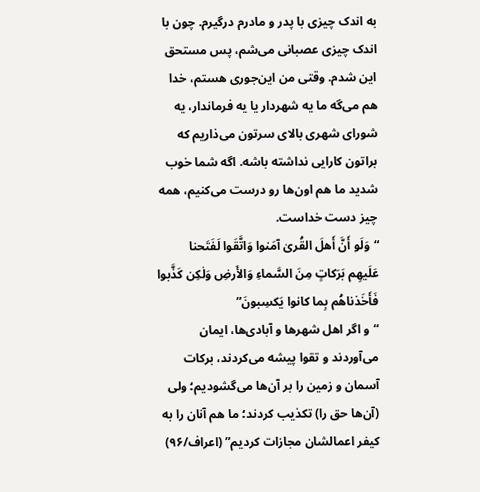به اندک چیزی با پدر و مادرم درگیرم. چون با اندک چیزی عصبانی می‌شم، پس مستحق این شدم. وقتی من این‌جوری هستم، خدا هم می‌گه ما یه شهردار یا یه فرماندار، یه شورای شهری بالای سرتون می‌ذاریم که براتون کارایی نداشته باشه. اگه شما خوب شدید ما هم اون‌ها رو درست می‌کنیم، همه چیز دست خداست.
“وَلَو أَنَّ أَهلَ القُرىٰ آمَنوا وَاتَّقَوا لَفَتَحنا عَلَيهِم بَرَكاتٍ مِنَ السَّماءِ وَالأَرضِ وَلٰكِن كَذَّبوا فَأَخَذناهُم بِما كانوا يَكسِبونَ”
“و اگر اهل شهرها و آبادی‌ها، ایمان می‌آوردند و تقوا پیشه می‌کردند، برکات آسمان و زمین را بر آن‌ها می‌گشودیم؛ ولی (آن‌ها حق را) تکذیب کردند؛ ما هم آنان را به کیفر اعمالشان مجازات کردیم” (اعراف/۹۶)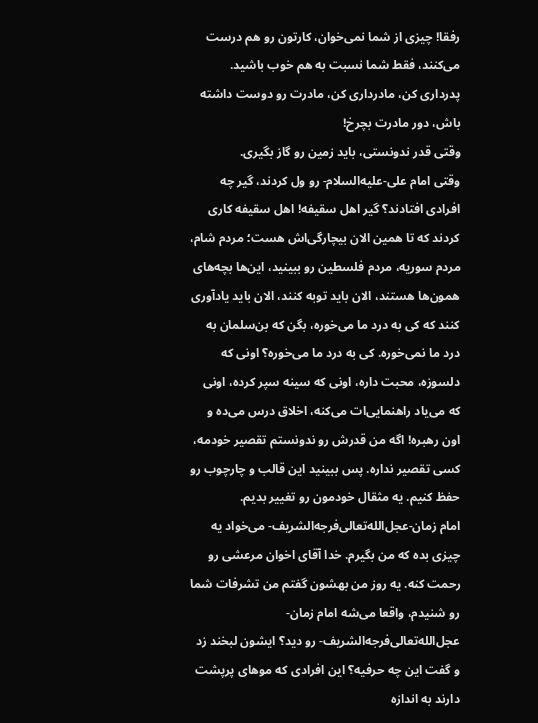رفقا! چیزی از شما نمی‌خوان، کارتون رو هم درست می‌کنند، فقط شما نسبت به هم خوب باشید. پدرداری کن، مادرداری کن، مادرت رو دوست داشته باش، دور مادرت بچرخ!
وقتی قدر ندونستی، باید زمین رو گاز بگیری.
وقتی امام‌ علی-علیه‌السلام- رو ول کردند، گیر چه افرادی افتادند؟ گیر اهل سقیفه! اهل سقیفه کاری کردند که تا همین الان بیچارگی‌اش هست؛ مردم شام، مردم سوریه، مردم فلسطین رو ببینید، این‌ها بچه‌های همون‌ها هستند، الان باید توبه کنند، الان باید یادآوری کنند که کی به درد ما می‌خوره، بگن که بن‌سلمان به درد ما نمی‌خوره. کی به درد ما می‌خوره؟ اونی که دلسوزه، محبت داره، اونی که سینه سپر کرده، اونی که می‌یاد راهنمایی‌ات می‌کنه، اخلاق درس می‌ده و اون رهبره! اگه من قدرش رو ندونستم تقصیر خودمه، کسی تقصیر نداره. پس ببینید این قالب و چارچوب رو حفظ کنیم. یه مثقال خودمون رو تغییر بدیم.
امام زمان-عجل‌الله‌تعالی‌فرجه‌الشریف- می‌خواد یه چیزی بده که من بگیرم. خدا آقای اخوان مرعشی رو رحمت کنه. یه روز من بهشون گفتم من تشرفات شما رو شنیدم، واقعا می‌شه امام زمان-عجل‌الله‌تعالی‌فرجه‌الشریف- رو دید؟ ایشون لبخند زد و گفت این چه حرفیه؟ این افرادی که موهای پرپشت دارند به اندازه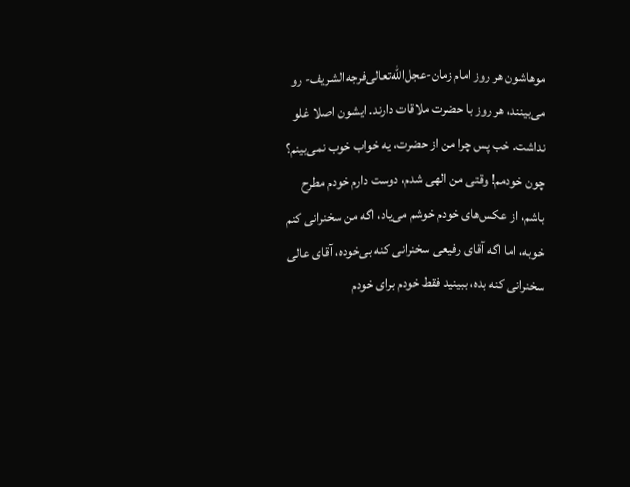موهاشون هر روز امام زمان-عجل‌الله‌تعالی‌فرجه‌الشریف- رو می‌بینند، هر روز با حضرت ملاقات دارند. ایشون اصلا غلو نداشت. خب پس چرا من از حضرت، یه خواب خوب نمی‌بینم؟ چون خودمم! وقتی من الهی شدم، دوست دارم خودم مطرح باشم، از عکس‌های خودم خوشم می‌یاد، اگه من سخنرانی کنم خوبه، اما اگه آقای رفیعی سخنرانی کنه بی‌خوده، آقای عالی سخنرانی کنه بده، ببینید فقط خودم برای خودم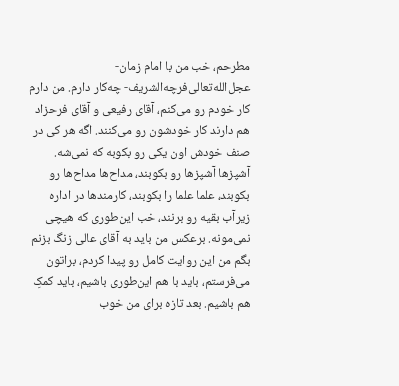مطرحم، خب من با امام زمان-عجل‌الله‌تعالی‌فرچه‌الشریف- چه‌کار دارم. من دارم کار خودم رو می‌کنم، آقای رفیعی و آقای فرحزاد هم دارند کار خودشون رو می‌کنند. اگه هر کی در صنف خودش اون یکی رو بکوبه که نمی‌شه. آشپزها آشپزها رو بکوبند، مداح‌ها مداح‌ها رو بکوبند، علما علما را بکوبند، کارمندها در اداره زیرآب بقیه رو برنند، خب این‌طوری که هیچی نمی‌مونه. برعکس من باید به آقای عالی زنگ بزنم بگم من این روایت کامل رو پیدا کردم، براتون می‌فرستم، باید با هم این‌طوری باشیم، باید کمکِ هم باشیم. بعد تازه برای من خوب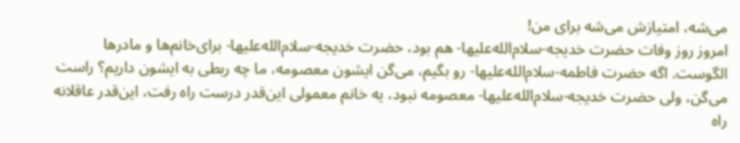می‌شه، امتیازش می‌شه برای من!
امروز روز وفات حضرت خدیجه-سلام‌الله‌علیها- هم بود، حضرت خدیجه-سلام‌الله‌علیها- برای‌خانم‌ها و مادر‌ها الگو‌ست. اگه حضرت فاطمه-سلام‌الله‌علیها- رو بگیم، می‌گن ایشون معصومه، ما چه ربطی به ایشون داریم؟ راست می‌گن، ولی حضرت خدیجه-سلام‌الله‌علیها- معصومه نبود، یه خانم معمولی این‌قدر درست راه رفت، این‌قدر عاقلانه راه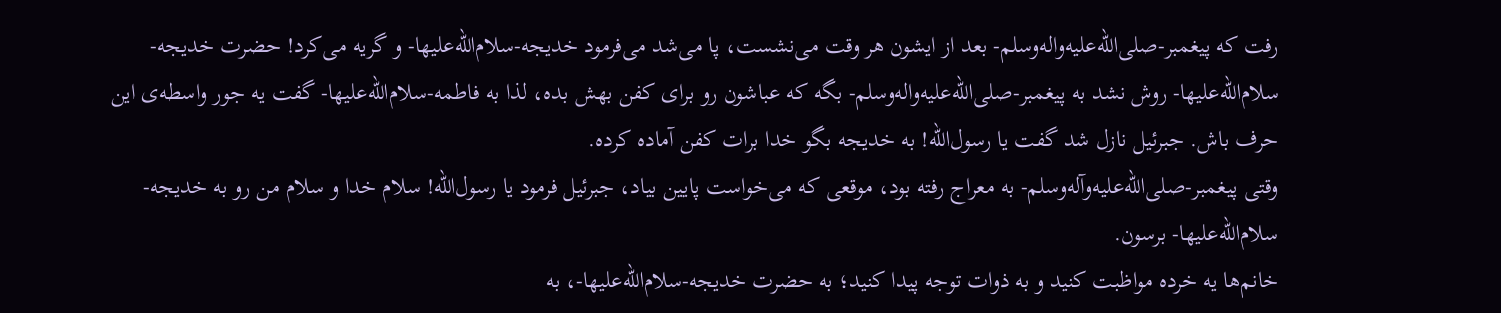رفت که پیغمبر-صلی‌الله‌علیه‌واله‌وسلم- بعد از ایشون هر وقت می‌نشست، پا می‌شد می‌فرمود خدیجه-سلام‌الله‌علیها- و گریه می‌کرد! حضرت خدیجه-سلام‌الله‌علیها- روش نشد به پیغمبر-صلی‌الله‌علیه‌واله‌وسلم- بگه که عباشون رو برای کفن بهش بده، لذا به فاطمه-سلام‌الله‌علیها- گفت یه جور واسطه‌ی این حرف باش. جبرئیل نازل شد گفت یا رسول‌الله! به خدیجه بگو خدا برات کفن آماده کرده.
وقتی پیغمبر-صلی‌الله‌علیه‌وآله‌وسلم- به معراج رفته بود، موقعی که می‌خواست پایین بیاد، جبرئیل فرمود یا رسول‌الله! سلام خدا و سلام من رو به خدیجه-سلام‌الله‌علیها- برسون.
خانم‌ها یه خرده مواظبت کنید و به ذوات توجه پیدا کنید؛ به حضرت خدیجه-سلام‌الله‌علیها-، به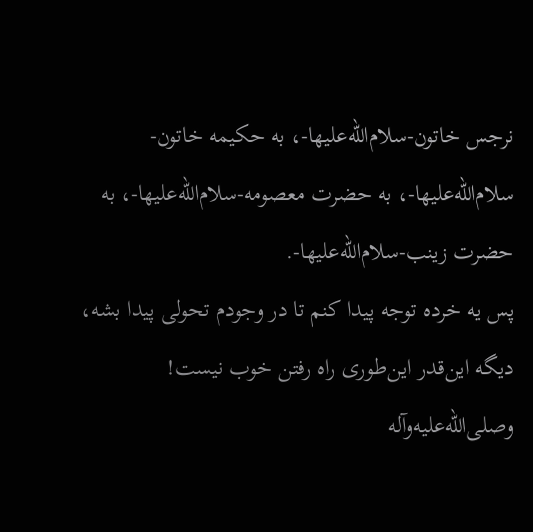نرجس خاتون-سلام‌الله‌علیها-، به حکیمه خاتون-سلام‌الله‌علیها-، به حضرت معصومه-سلام‌الله‌علیها-، به حضرت زینب-سلام‌الله‌علیها-.
پس یه خرده توجه پیدا کنم تا در وجودم تحولی پیدا بشه، دیگه این‌قدر این‌طوری راه رفتن خوب نیست!
و‌صلی‌الله‌علیه‌وآله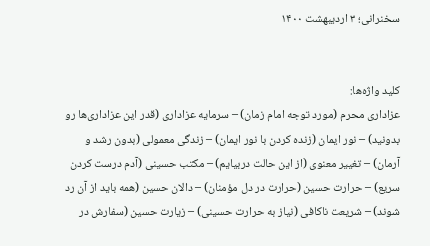سخنرانی؛ ۳ اردیبهشت ۱۴۰۰


کلید واژه‌ها:
عزاداری محرم (مورد توجه امام زمان) – سرمایه عزاداری (قدر این عزاداری‌ها رو بدونید) – نور ایمان (زنده کردن با نور ایمان) – زندگی معمولی (بدون رشد و آرمان) – تغییر معنوی (از این حالت دربیایم) – مکتب حسینی (آدم درست کردن سریع) – حرارت حسین (حرارت در دل مؤمنان) – دالان حسین (همه باید از آن رد شوند) – شریعت ناکافی (نیاز به حرارت حسینی) – زیارت حسین (سفارش در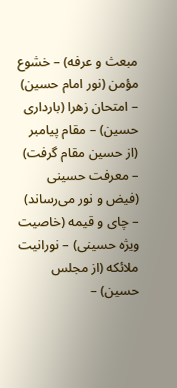مبعث و عرفه) – خشوع مؤمن (نور امام حسین) – امتحان زهرا (بارداری حسین) – مقام پیامبر (از حسین مقام گرفت) – معرفت حسینی (فیض و نور می‌رساند) – چای و قیمه (خاصیت ویژه حسینی) – نورانیت ملائکه (از مجلس حسین) –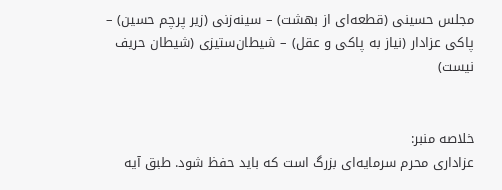مجلس حسینی (قطعه‌ای از بهشت) – سینه‌زنی (زیر پرچم حسین) – پاکی عزادار (نیاز به پاکی و عقل) – شیطان‌ستیزی (شیطان حریف نیست)


خلاصه منبر:
عزاداری محرم سرمایه‌ای بزرگ است که باید حفظ شود. طبق آیه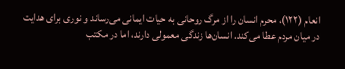انعام (۱۲۲)، محرم انسان را از مرگ روحانی به حیات ایمانی می‌رساند و نوری برای هدایت در میان مردم عطا می‌کند. انسان‌ها زندگی معمولی دارند، اما در مکتب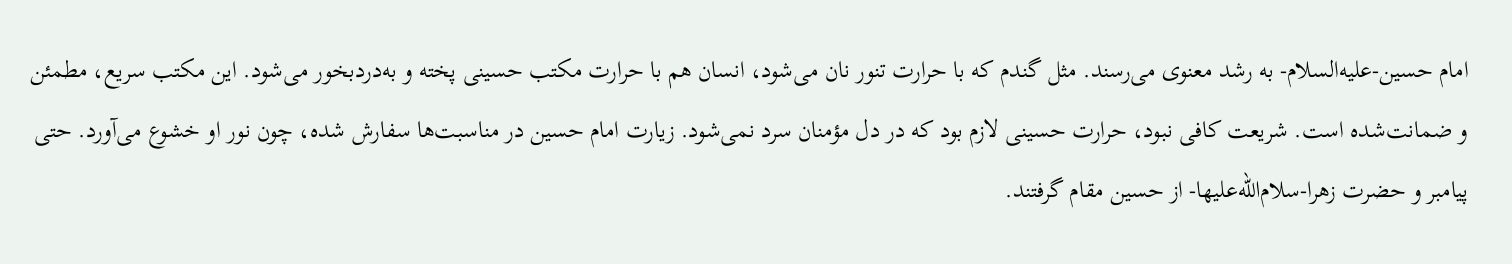امام حسین-علیه‌السلام- به رشد معنوی می‌رسند. مثل گندم که با حرارت تنور نان می‌شود، انسان هم با حرارت مکتب حسینی پخته و به‌دردبخور می‌شود. این مکتب سریع، مطمئن و ضمانت‌شده است. شریعت کافی نبود، حرارت حسینی لازم بود که در دل مؤمنان سرد نمی‌شود. زیارت امام حسین در مناسبت‌ها سفارش شده، چون نور او خشوع می‌آورد. حتی پیامبر و حضرت زهرا-سلام‌الله‌علیها- از حسین مقام گرفتند.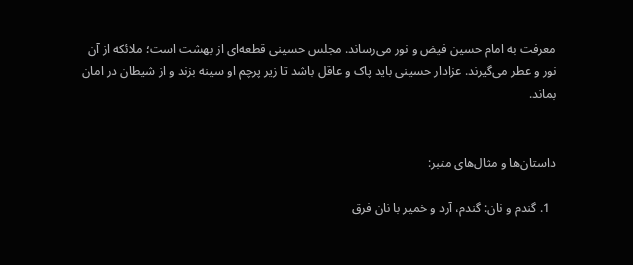معرفت به امام حسین فیض و نور می‌رساند. مجلس حسینی قطعه‌ای از بهشت است؛ ملائکه از آن نور و عطر می‌گیرند. عزادار حسینی باید پاک و عاقل باشد تا زیر پرچم او سینه بزند و از شیطان در امان بماند.


داستان‌ها و مثال‌های منبر:

  1. گندم و نان: گندم، آرد و خمیر با نان فرق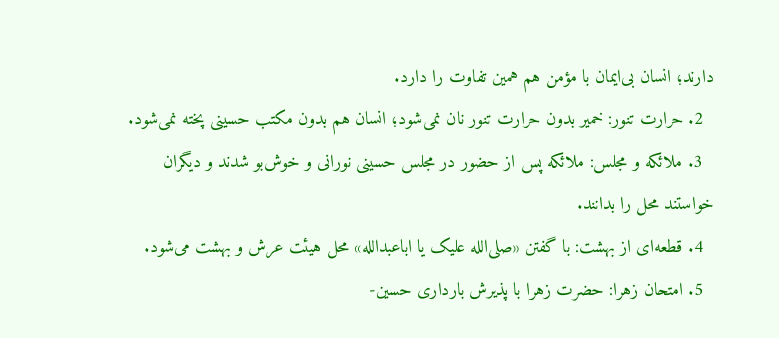دارند؛ انسان بی‌ایمان با مؤمن هم همین تفاوت را دارد.
  2. حرارت تنور: خمیر بدون حرارت تنور نان نمی‌شود؛ انسان هم بدون مکتب حسینی پخته نمی‌شود.
  3. ملائکه و مجلس: ملائکه پس از حضور در مجلس حسینی نورانی و خوش‌بو شدند و دیگران خواستند محل را بدانند.
  4. قطعه‌ای از بهشت: با گفتن «صلی‌الله علیک یا اباعبدالله» محل هیئت عرش و بهشت می‌شود.
  5. امتحان زهرا: حضرت زهرا با پذیرش بارداری حسین-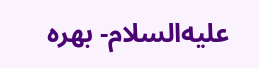علیه‌السلام- بهره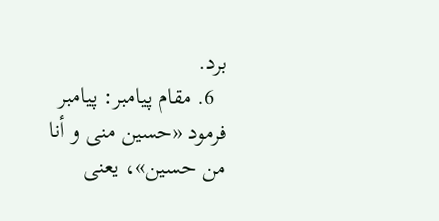برد.
  6. مقام پیامبر: پیامبر فرمود «حسین منی و أنا من حسین»، یعنی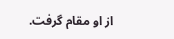از او مقام گرفت.